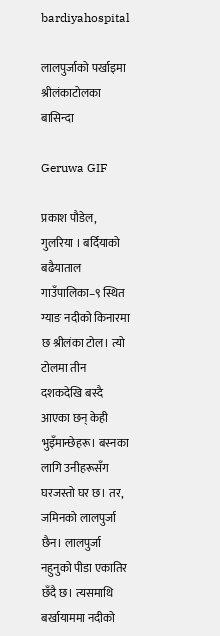bardiyahospital

लालपुर्जाको पर्खाइमा श्रीलंकाटोलका बासिन्दा

Geruwa GIF

प्रकाश पौडेल, गुलरिया । बर्दियाको बढैयाताल गाउँपालिका–९ स्थित ग्याङ नदीको किनारमा छ श्रीलंका टोल। त्यो टोलमा तीन दशकदेखि बस्दै आएका छन् केही भुइँमान्छेहरू। बस्नका लागि उनीहरूसँग घरजस्तो घर छ। तर, जमिनको लालपुर्जा छैन। लालपुर्जा नहुनुको पीडा एकातिर छँदै छ। त्यसमाथि बर्खायाममा नदीको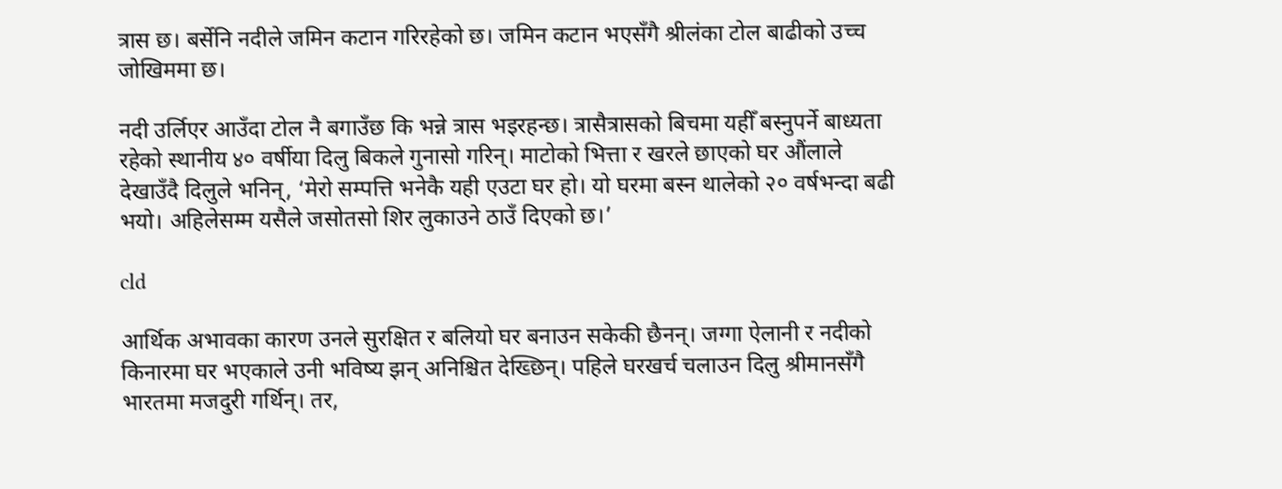त्रास छ। बर्सेनि नदीले जमिन कटान गरिरहेको छ। जमिन कटान भएसँगै श्रीलंका टोल बाढीको उच्च जोखिममा छ।

नदी उर्लिएर आउँदा टोल नै बगाउँछ कि भन्ने त्रास भइरहन्छ। त्रासैत्रासको बिचमा यहीँ बस्नुपर्ने बाध्यता रहेको स्थानीय ४० वर्षीया दिलु बिकले गुनासो गरिन्। माटोको भित्ता र खरले छाएको घर औंलाले देखाउँदै दिलुले भनिन्, ‘मेरो सम्पत्ति भनेकै यही एउटा घर हो। यो घरमा बस्न थालेको २० वर्षभन्दा बढी भयो। अहिलेसम्म यसैले जसोतसो शिर लुकाउने ठाउँ दिएको छ।’

cld

आर्थिक अभावका कारण उनले सुरक्षित र बलियो घर बनाउन सकेकी छैनन्। जग्गा ऐलानी र नदीको किनारमा घर भएकाले उनी भविष्य झन् अनिश्चित देख्छिन्। पहिले घरखर्च चलाउन दिलु श्रीमानसँगै भारतमा मजदुरी गर्थिन्। तर,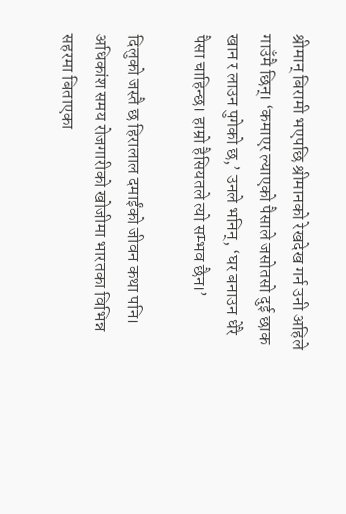श्रीमान् बिरामी भएपछि श्रीमानको रेखदेख गर्न उनी अहिले गाउँमै छिन्। ‘कमाएर ल्याएको पैसाले जसोतसो दुई छाक खान र लाउन पुगेको छ,’ उनले भनिन्, ‘घर बनाउन धेरै पैसा चाहिन्छ। हाम्रो हैसियतले त्यो सम्भव छैन।’

दिलुको जस्तै छ हिरालाल दमाईंको जीवन कथा पनि। अधिकांश समय रोजगारीको खोजीमा भारतका विभिन्न सहरमा बिताएका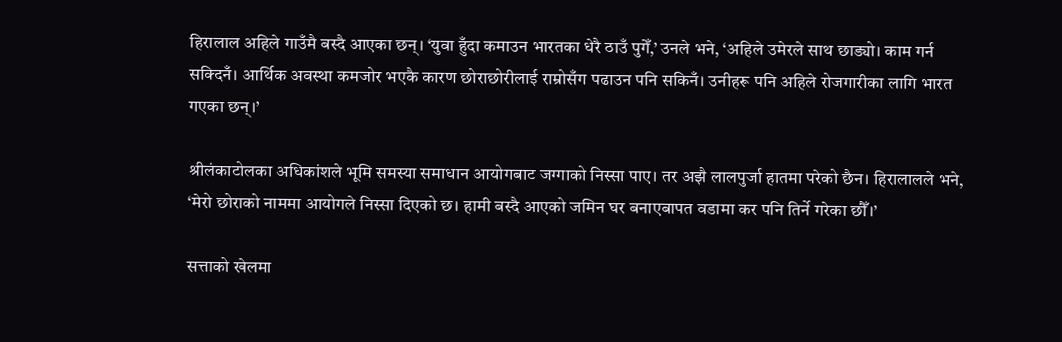हिरालाल अहिले गाउँमै बस्दै आएका छन्। ‘युवा हुँदा कमाउन भारतका धेरै ठाउँ पुगेँ,’ उनले भने, ‘अहिले उमेरले साथ छाड्यो। काम गर्न सक्दिनँ। आर्थिक अवस्था कमजोर भएकै कारण छोराछोरीलाई राम्रोसँग पढाउन पनि सकिनँ। उनीहरू पनि अहिले रोजगारीका लागि भारत गएका छन्।’

श्रीलंकाटोलका अधिकांशले भूमि समस्या समाधान आयोगबाट जग्गाको निस्सा पाए। तर अझै लालपुर्जा हातमा परेको छैन। हिरालालले भने, ‘मेरो छोराको नाममा आयोगले निस्सा दिएको छ। हामी बस्दै आएको जमिन घर बनाएबापत वडामा कर पनि तिर्ने गरेका छौँ।’

सत्ताको खेलमा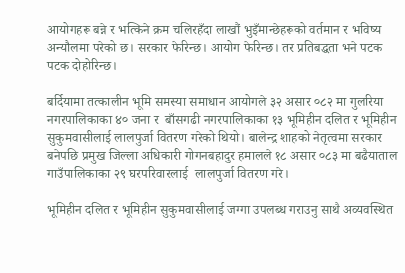आयोगहरू बन्ने र भत्किने क्रम चलिरहँदा लाखौं भुइँमान्छेहरूको वर्तमान र भविष्य अन्यौलमा परेको छ। सरकार फेरिन्छ। आयोग फेरिन्छ। तर प्रतिबद्धता भने पटक पटक दोहोरिन्छ।

बर्दियामा तत्कालीन भूमि समस्या समाधान आयोगले ३२ असार ०८२ मा गुलरिया नगरपालिकाका ४० जना र  बाँसगढी नगरपालिकाका १३ भूमिहीन दलित र भूमिहीन सुकुमवासीलाई लालपुर्जा वितरण गरेको थियो। बालेन्द्र शाहको नेतृत्वमा सरकार बनेपछि प्रमुख जिल्ला अधिकारी गोगनबहादुर हमालले १८ असार ०८३ मा बढैयाताल गाउँपालिकाका २९ घरपरिवारलाई  लालपुर्जा वितरण गरे।

भूमिहीन दलित र भूमिहीन सुकुमवासीलाई जग्गा उपलब्ध गराउनु साथै अव्यवस्थित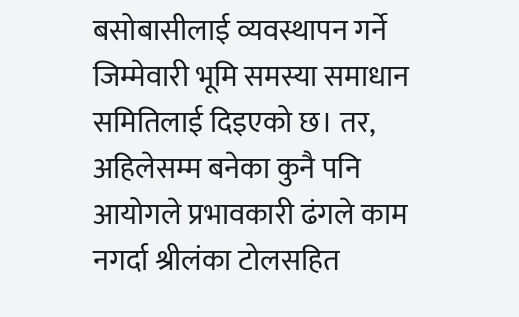बसोबासीलाई व्यवस्थापन गर्ने जिम्मेवारी भूमि समस्या समाधान समितिलाई दिइएको छ। तर, अहिलेसम्म बनेका कुनै पनि आयोगले प्रभावकारी ढंगले काम नगर्दा श्रीलंका टोलसहित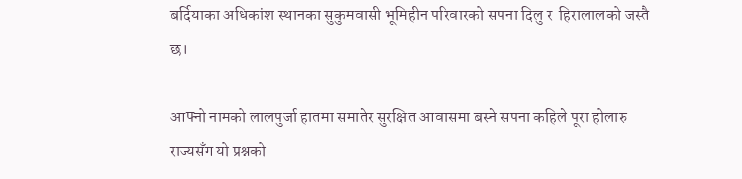बर्दियाका अधिकांश स्थानका सुकुमवासी भूमिहीन परिवारको सपना दिलु र  हिरालालको जस्तै छ।

आफ्नो नामको लालपुर्जा हातमा समातेर सुरक्षित आवासमा बस्ने सपना कहिले पूरा होलारु राज्यसँग यो प्रश्नको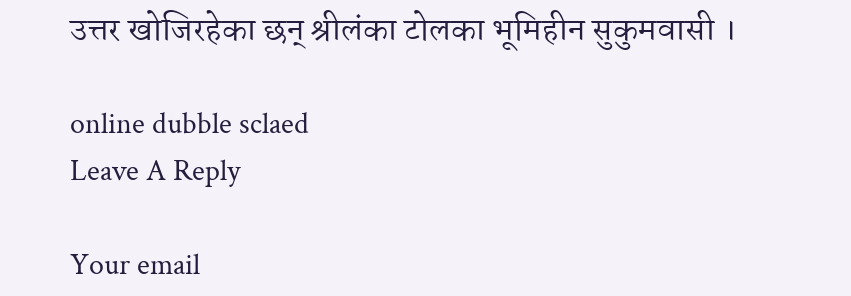उत्तर खोजिरहेका छन् श्रीलंका टोलका भूमिहीन सुकुमवासी ।

online dubble sclaed
Leave A Reply

Your email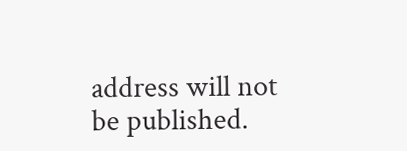address will not be published.